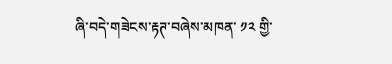ཞི་བདེ་གཟེངས་རྟཊ་བཞེས་མཁན་ ༡༢ གྱི་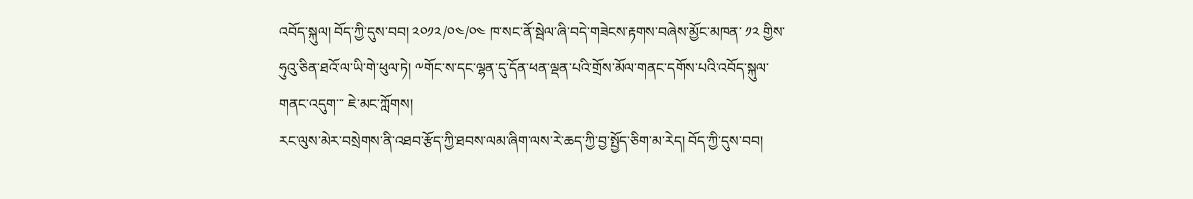འབོད་སྐུལ། བོད་ཀྱི་དུས་བབ། ༢༠༡༢/༠༤/༠༤ ཁ་སང་ནོ་སྦེལ་ཞི་བདེ་གཟེངས་རྟགས་བཞེས་མྱོང་མཁན་ ༡༢ གྱིས་ཧུའུ་ཅིན་ཐའོ་ལ་ཡི་གེ་ཕུལ་ཏེ། ༸གོང་ས་དང་ལྷན་དུ་དོན་ཕན་ལྡན་པའི་གྲོས་མོལ་གནང་དགོས་པའི་འབོད་སྐུལ་གནང་འདུག་་་ ཇེ་མང་ཀློགས།
རང་ལུས་མེར་བསྲེགས་ནི་འཐབ་རྩོད་ཀྱི་ཐབས་ལམ་ཞིག་ལས་རེ་ཆད་ཀྱི་བྱ་སྤྱོད་ཅིག་མ་རེད། བོད་ཀྱི་དུས་བབ།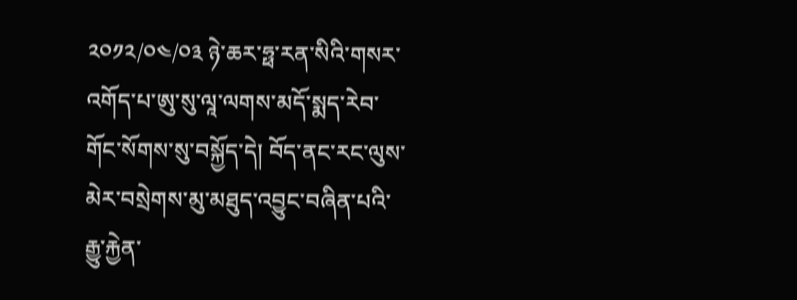༢༠༡༢/༠༤/༠༣ ཉེ་ཆར་ཧྥ་རན་སིའི་གསར་འགོད་པ་ཨུ་སུ་ལཱ་ལགས་མདོ་སྨད་རེབ་གོང་སོགས་སུ་བསྐྱོད་དེ། བོད་ནང་རང་ལུས་མེར་བསྲེགས་མུ་མཐུད་འབྱུང་བཞིན་པའི་རྒྱུ་རྐྱེན་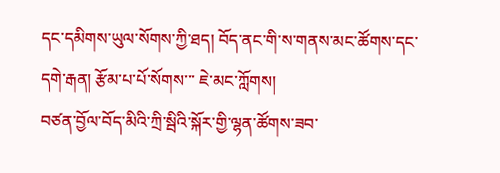དང་དམིགས་ཡུལ་སོགས་ཀྱི་ཐད། བོད་ནང་གི་ས་གནས་མང་ཚོགས་དང་དགེ་རྒན། རྩོམ་པ་པོ་སོགས་་་ ཇེ་མང་ཀློགས།
བཙན་བྱོལ་བོད་མིའི་ཀྲི་སྦིའི་སྐོར་གྱི་ལྷན་ཚོགས་ཟབ་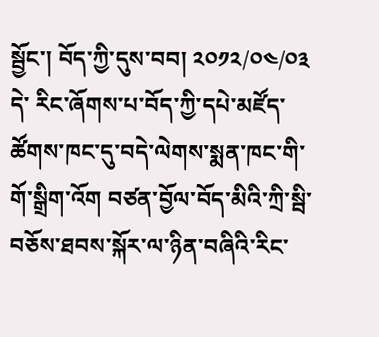སྦྱོང་། བོད་ཀྱི་དུས་བབ། ༢༠༡༢/༠༤/༠༣ དེ་ རིང་ཞོགས་པ་བོད་ཀྱི་དཔེ་མཛོད་ཚོགས་ཁང་དུ་བདེ་ལེགས་སྨན་ཁང་གི་གོ་སྒྲིག་འོག བཙན་བྱོལ་བོད་མིའི་ཀྲི་སྦི་བཅོས་ཐབས་སྐོར་ལ་ཉིན་བཞིའི་རིང་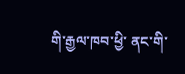གི་རྒྱལ་ཁབ་ཕྱི་ ནང་གི་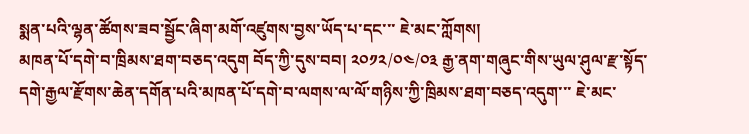སྨན་པའི་ལྷན་ཚོགས་ཟབ་སྦྱོང་ཞིག་མགོ་འཛུགས་བྱས་ཡོད་པ་དང་་་ ཇེ་མང་ཀློགས།
མཁན་པོ་དགེ་བ་ཁྲིམས་ཐག་བཅད་འདུག བོད་ཀྱི་དུས་བབ། ༢༠༡༢/༠༤/༠༣ རྒྱ་ནག་གཞུང་གིས་ཡུལ་ཤུལ་རྫ་སྟོད་དགེ་རྒྱལ་རྫོགས་ཆེན་དགོན་པའི་མཁན་པོ་དགེ་བ་ལགས་ལ་ལོ་གཉིས་ཀྱི་ཁྲིམས་ཐག་བཅད་འདུག་་་ ཇེ་མང་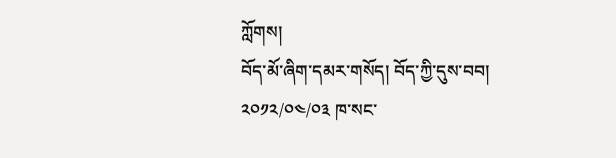ཀློགས།
བོད་མོ་ཞིག་དམར་གསོད། བོད་ཀྱི་དུས་བབ། ༢༠༡༢/༠༤/༠༣ ཁ་སང་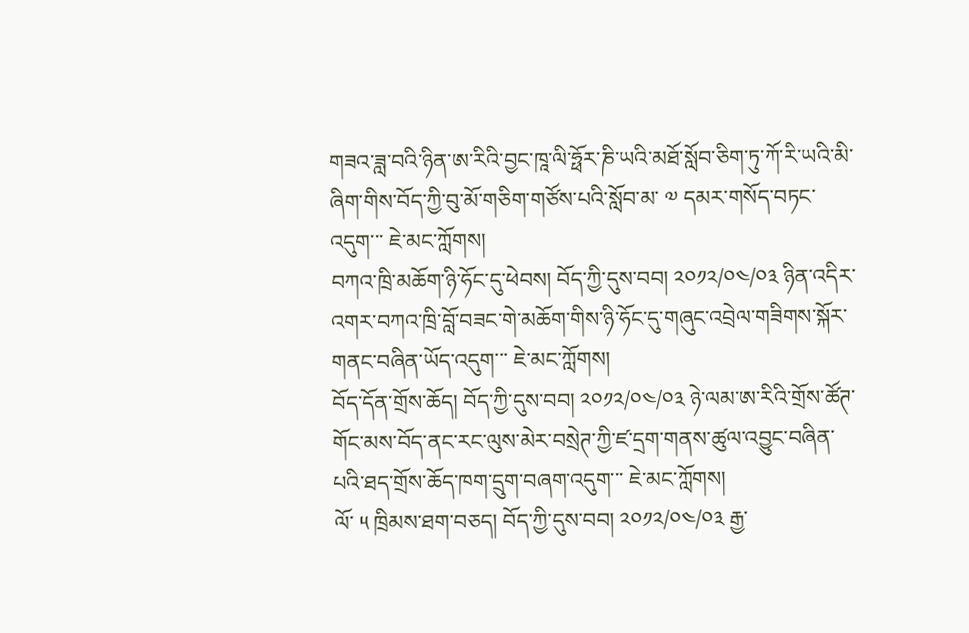གཟའ་ཟླ་བའི་ཉིན་ཨ་རིའི་བྱང་ཁཱ་ལི་ཧྥོར་ཎི་ཡའི་མཐོ་སློབ་ཅིག་ཏུ་ཀོ་རི་ཡའི་མི་ཞིག་གིས་བོད་ཀྱི་བུ་མོ་གཅིག་གཙོས་པའི་སློབ་མ་ ༧ དམར་གསོད་བཏང་འདུག་་་ ཇེ་མང་ཀློགས།
བཀའ་ཁྲི་མཆོག་ཉི་ཧོང་དུ་ཕེབས། བོད་ཀྱི་དུས་བབ། ༢༠༡༢/༠༤/༠༣ ཉིན་འདིར་འགར་བཀའ་ཁྲི་བློ་བཟང་གེ་མཆོག་གིས་ཉི་ཧོང་དུ་གཞུང་འབྲེལ་གཟིགས་སྐོར་གནང་བཞིན་ཡོད་འདུག་་་ ཇེ་མང་ཀློགས།
བོད་དོན་གྲོས་ཆོད། བོད་ཀྱི་དུས་བབ། ༢༠༡༢/༠༤/༠༣ ཉེ་ལམ་ཨ་རིའི་གྲོས་ཚོཊ་གོང་མས་བོད་ནང་རང་ལུས་མེར་བསྲེཊ་ཀྱི་ཛ་དྲག་གནས་ཚུལ་འབྱུང་བཞིན་པའི་ཐད་གྲོས་ཆོད་ཁག་དྲུག་བཞག་འདུག་་་ ཇེ་མང་ཀློགས།
ལོ་ ༥ ཁྲིམས་ཐག་བཅད། བོད་ཀྱི་དུས་བབ། ༢༠༡༢/༠༤/༠༣ རྒྱ་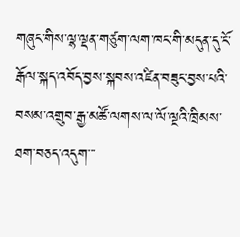གཞུང་གིས་ལྷ་ལྡན་གཙུག་ལག་ཁང་གི་མདུན་དུ་ངོ་རྒོལ་སྐད་འབོད་བྱས་སྐབས་འཛིན་བཟུང་བྱས་པའི་བསམ་འགྲུབ་རྒྱ་མཚོ་ལགས་ལ་ལོ་ལྔའི་ཁྲིམས་ཐག་བཅད་འདུག་་་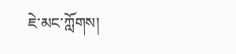ཇེ་མང་ཀློགས།